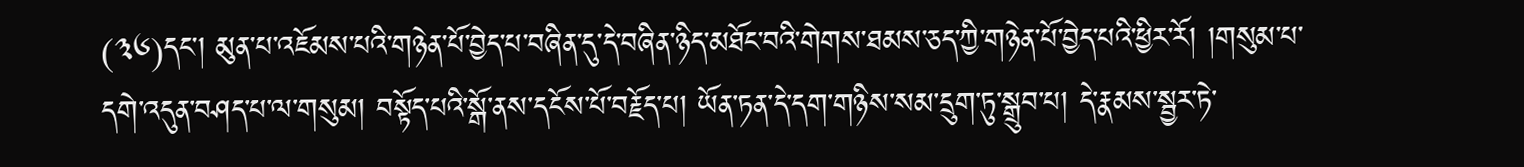(༣༦)དང་། མུན་པ་འཇོམས་པའི་གཉེན་པོ་བྱེད་པ་བཞིན་དུ་དེ་བཞིན་ཉིད་མཐོང་བའི་གེགས་ཐམས་ཅད་ཀྱི་གཉེན་པོ་བྱེད་པའི་ཕྱིར་རོ། །གསུམ་པ་དགེ་འདུན་བཤད་པ་ལ་གསུམ། བསྟོད་པའི་སྒོ་ནས་དངོས་པོ་བརྗོད་པ། ཡོན་ཏན་དེ་དག་གཉིས་སམ་དྲུག་ཏུ་སྒྲུབ་པ། དེ་རྣམས་སྦྱར་ཏེ་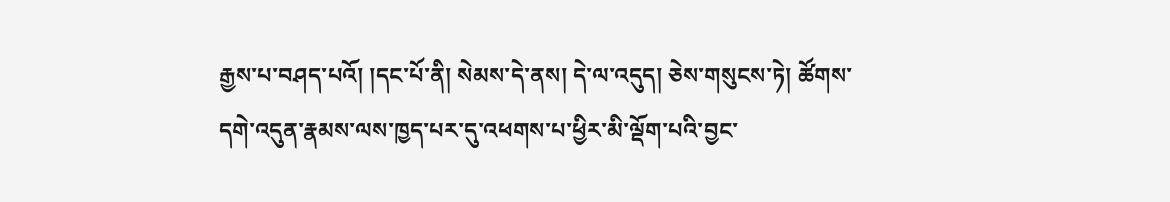རྒྱས་པ་བཤད་པའོ། །དང་པོ་ནི། སེམས་དེ་ནས། དེ་ལ་འདུད། ཅེས་གསུངས་ཏེ། ཚོགས་དགེ་འདུན་རྣམས་ལས་ཁྱད་པར་དུ་འཕགས་པ་ཕྱིར་མི་ལྡོག་པའི་བྱང་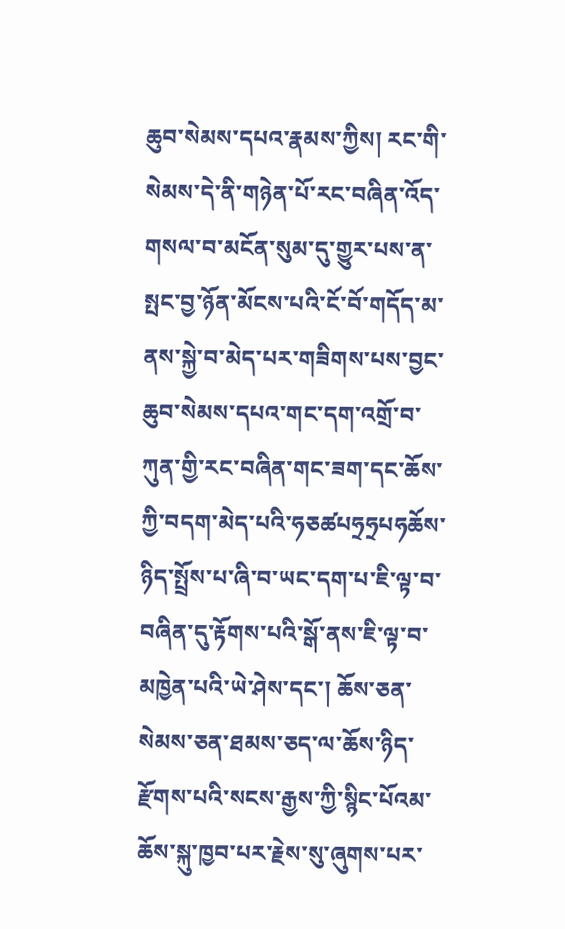ཆུབ་སེམས་དཔའ་རྣམས་ཀྱིས། རང་གི་སེམས་དེ་ནི་གཉེན་པོ་རང་བཞིན་འོད་གསལ་བ་མངོན་སུམ་དུ་གྱུར་པས་ན་སྤང་བྱ་ཉོན་མོངས་པའི་ངོ་བོ་གདོད་མ་ནས་སྐྱེ་བ་མེད་པར་གཟིགས་པས་བྱང་ཆུབ་སེམས་དཔའ་གང་དག་འགྲོ་བ་ཀུན་གྱི་རང་བཞིན་གང་ཟག་དང་ཆོས་ཀྱི་བདག་མེད་པའི་ཧཅཚཔཧྲཧྲཔཧཆོས་ཉིད་སྤྲོས་པ་ཞི་བ་ཡང་དག་པ་ཇི་ལྟ་བ་བཞིན་དུ་རྟོགས་པའི་སྒོ་ནས་ཇི་ལྟ་བ་མཁྱེན་པའི་ཡེ་ཤེས་དང་། ཆོས་ཅན་སེམས་ཅན་ཐམས་ཅད་ལ་ཆོས་ཉིད་རྫོགས་པའི་སངས་རྒྱས་ཀྱི་སྙིང་པོའམ་ཆོས་སྐུ་ཁྱབ་པར་རྗེས་སུ་ཞུགས་པར་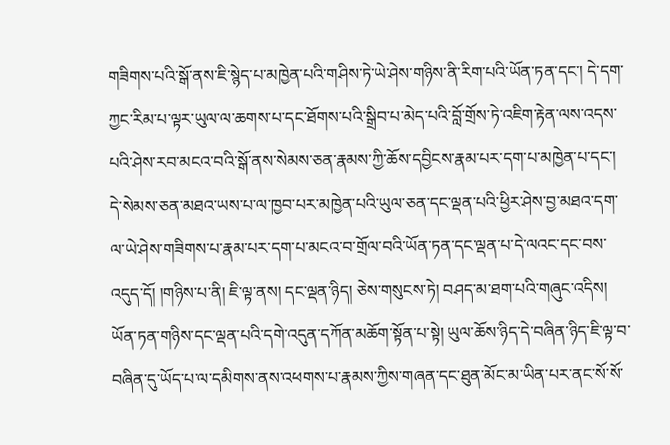གཟིགས་པའི་སྒོ་ནས་ཇི་སྙེད་པ་མཁྱེན་པའི་གཤིས་ཏེ་ཡེ་ཤེས་གཉིས་ནི་རིག་པའི་ཡོན་ཏན་དང་། དེ་དག་ཀྱང་རིམ་པ་ལྟར་ཡུལ་ལ་ཆགས་པ་དང་ཐོགས་པའི་སྒྲིབ་པ་མེད་པའི་བློ་གྲོས་ཏེ་འཇིག་རྟེན་ལས་འདས་པའི་ཤེས་རབ་མངའ་བའི་སྒོ་ནས་སེམས་ཅན་རྣམས་ཀྱི་ཆོས་དབྱིངས་རྣམ་པར་དག་པ་མཁྱེན་པ་དང་། དེ་སེམས་ཅན་མཐའ་ཡས་པ་ལ་ཁྱབ་པར་མཁྱེན་པའི་ཡུལ་ཅན་དང་ལྡན་པའི་ཕྱིར་ཤེས་བྱ་མཐའ་དག་ལ་ཡེ་ཤེས་གཟིགས་པ་རྣམ་པར་དག་པ་མངའ་བ་གྲོལ་བའི་ཡོན་ཏན་དང་ལྡན་པ་དེ་ལའང་དང་བས་འདུད་དོ། །གཉིས་པ་ནི། ཇི་ལྟ་ནས། དང་ལྡན་ཉིད། ཅེས་གསུངས་ཏེ། བཤད་མ་ཐག་པའི་གཞུང་འདིས། ཡོན་ཏན་གཉིས་དང་ལྡན་པའི་དགེ་འདུན་དཀོན་མཆོག་སྟོན་པ་སྟེ། ཡུལ་ཆོས་ཉིད་དེ་བཞིན་ཉིད་ཇི་ལྟ་བ་བཞིན་དུ་ཡོད་པ་ལ་དམིགས་ནས་འཕགས་པ་རྣམས་ཀྱིས་གཞན་དང་ཐུན་མོང་མ་ཡིན་པར་ནང་སོ་སོ་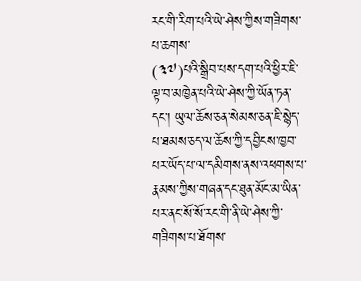རང་གི་རིག་པའི་ཡེ་ཤེས་ཀྱིས་གཟིགས་པ་ཆགས་
(༣༧)པའི་སྒྲིབ་པས་དག་པའི་ཕྱིར་ཇི་ལྟ་བ་མཁྱེན་པའི་ཡེ་ཤེས་ཀྱི་ཡོན་ཏན་དང་། ཡུལ་ཆོས་ཅན་སེམས་ཅན་ཇི་སྙེད་པ་ཐམས་ཅད་ལ་ཆོས་ཀྱི་དབྱིངས་ཁྱབ་པར་ཡོད་པ་ལ་དམིགས་ནས་འཕགས་པ་རྣམས་ཀྱིས་གཞན་དང་ཐུན་མོང་མ་ཡིན་པར་ནང་སོ་སོ་རང་གི་ནི་ཡེ་ཤེས་ཀྱི་གཟིགས་པ་ཐོགས་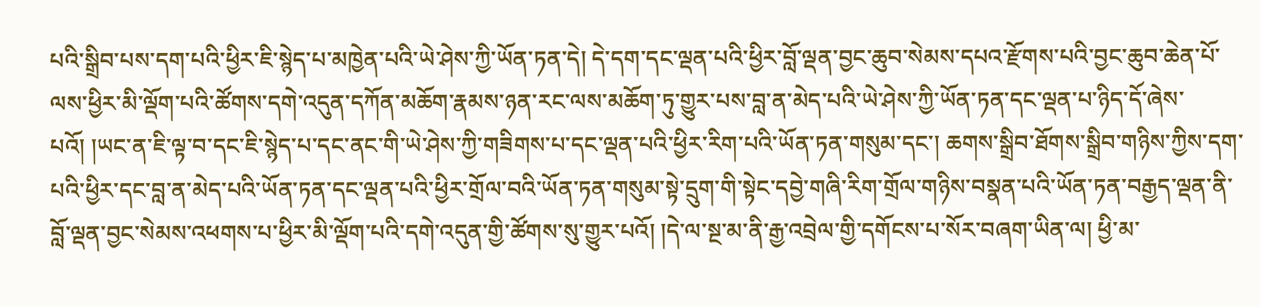པའི་སྒྲིབ་པས་དག་པའི་ཕྱིར་ཇི་སྙེད་པ་མཁྱེན་པའི་ཡེ་ཤེས་ཀྱི་ཡོན་ཏན་དེ། དེ་དག་དང་ལྡན་པའི་ཕྱིར་བློ་ལྡན་བྱང་ཆུབ་སེམས་དཔའ་རྫོགས་པའི་བྱང་ཆུབ་ཆེན་པོ་ལས་ཕྱིར་མི་ལྡོག་པའི་ཚོགས་དགེ་འདུན་དཀོན་མཆོག་རྣམས་ཉན་རང་ལས་མཆོག་ཏུ་གྱུར་པས་བླ་ན་མེད་པའི་ཡེ་ཤེས་ཀྱི་ཡོན་ཏན་དང་ལྡན་པ་ཉིད་དོ་ཞེས་པའོ། །ཡང་ན་ཇི་ལྟ་བ་དང་ཇི་སྙེད་པ་དང་ནང་གི་ཡེ་ཤེས་ཀྱི་གཟིགས་པ་དང་ལྡན་པའི་ཕྱིར་རིག་པའི་ཡོན་ཏན་གསུམ་དང་། ཆགས་སྒྲིབ་ཐོགས་སྒྲིབ་གཉིས་ཀྱིས་དག་པའི་ཕྱིར་དང་བླ་ན་མེད་པའི་ཡོན་ཏན་དང་ལྡན་པའི་ཕྱིར་གྲོལ་བའི་ཡོན་ཏན་གསུམ་སྟེ་དྲུག་གི་སྟེང་དབྱེ་གཞི་རིག་གྲོལ་གཉིས་བསྣན་པའི་ཡོན་ཏན་བརྒྱད་ལྡན་ནི་བློ་ལྡན་བྱང་སེམས་འཕགས་པ་ཕྱིར་མི་ལྡོག་པའི་དགེ་འདུན་གྱི་ཚོགས་སུ་གྱུར་པའོ། །དེ་ལ་སྔ་མ་ནི་རྒྱ་འབྲེལ་གྱི་དགོངས་པ་སོར་བཞག་ཡིན་ལ། ཕྱི་མ་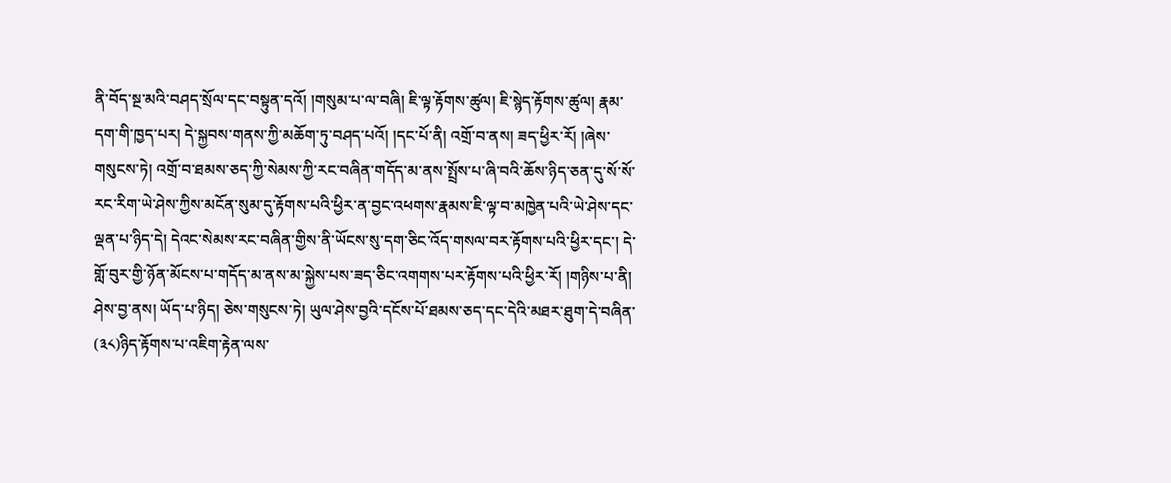ནི་བོད་སྔ་མའི་བཤད་སྲོལ་དང་བསྟུན་དའོ། །གསུམ་པ་ལ་བཞི། ཇི་ལྟ་རྟོགས་ཚུལ། ཇི་སྙེད་རྟོགས་ཚུལ། རྣམ་དག་གི་ཁྱད་པར། དེ་སྐྱབས་གནས་ཀྱི་མཆོག་ཏུ་བཤད་པའོ། །དང་པོ་ནི། འགྲོ་བ་ནས། ཟད་ཕྱིར་རོ། །ཞེས་གསུངས་ཏེ། འགྲོ་བ་ཐམས་ཅད་ཀྱི་སེམས་ཀྱི་རང་བཞིན་གདོད་མ་ནས་སྤྲོས་པ་ཞི་བའི་ཆོས་ཉིད་ཅན་དུ་སོ་སོ་རང་རིག་ཡེ་ཤེས་ཀྱིས་མངོན་སུམ་དུ་རྟོགས་པའི་ཕྱིར་ན་བྱང་འཕགས་རྣམས་ཇི་ལྟ་བ་མཁྱེན་པའི་ཡེ་ཤེས་དང་ལྡན་པ་ཉིད་དེ། དེའང་སེམས་རང་བཞིན་གྱིས་ནི་ཡོངས་སུ་དག་ཅིང་འོད་གསལ་བར་རྟོགས་པའི་ཕྱིར་དང་། དེ་གློ་བུར་གྱི་ཉོན་མོངས་པ་གདོད་མ་ནས་མ་སྐྱེས་པས་ཟད་ཅིང་འགགས་པར་རྟོགས་པའི་ཕྱིར་རོ། །གཉིས་པ་ནི། ཤེས་བྱ་ནས། ཡོད་པ་ཉིད། ཅེས་གསུངས་ཏེ། ཡུལ་ཤེས་བྱའི་དངོས་པོ་ཐམས་ཅད་དང་དེའི་མཐར་ཐུག་དེ་བཞིན་
(༣༨)ཉིད་རྟོགས་པ་འཇིག་རྟེན་ལས་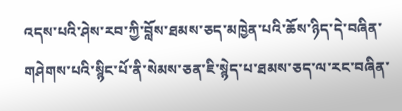འདས་པའི་ཤེས་རབ་ཀྱི་བློས་ཐམས་ཅད་མཁྱེན་པའི་ཆོས་ཉིད་དེ་བཞིན་གཤེགས་པའི་སྙིང་པོ་ནི་སེམས་ཅན་ཇི་སྙེད་པ་ཐམས་ཅད་ལ་རང་བཞིན་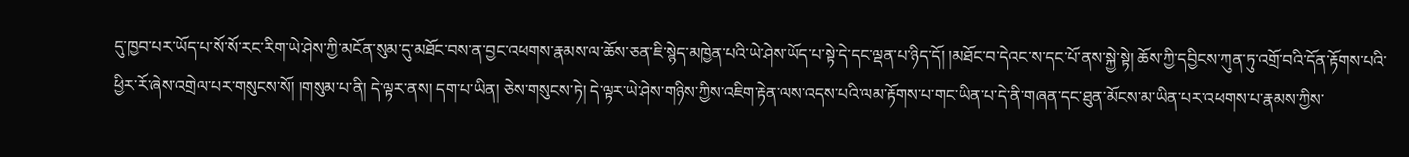དུ་ཁྱབ་པར་ཡོད་པ་སོ་སོ་རང་རིག་ཡེ་ཤེས་ཀྱི་མངོན་སུམ་དུ་མཐོང་བས་ན་བྱང་འཕགས་རྣམས་ལ་ཆོས་ཅན་ཇི་སྙེད་མཁྱེན་པའི་ཡེ་ཤེས་ཡོད་པ་སྟེ་དེ་དང་ལྡན་པ་ཉིད་དོ། །མཐོང་བ་དེའང་ས་དང་པོ་ནས་སྐྱེ་སྟེ། ཆོས་ཀྱི་དབྱིངས་ཀུན་ཏུ་འགྲོ་བའི་དོན་རྟོགས་པའི་ཕྱིར་རོ་ཞེས་འགྲེལ་པར་གསུངས་སོ། །གསུམ་པ་ནི། དེ་ལྟར་ནས། དག་པ་ཡིན། ཅེས་གསུངས་ཏེ། དེ་ལྟར་ཡེ་ཤེས་གཉིས་ཀྱིས་འཇིག་རྟེན་ལས་འདས་པའི་ལམ་རྟོགས་པ་གང་ཡིན་པ་དེ་ནི་གཞན་དང་ཐུན་མོངས་མ་ཡིན་པར་འཕགས་པ་རྣམས་ཀྱིས་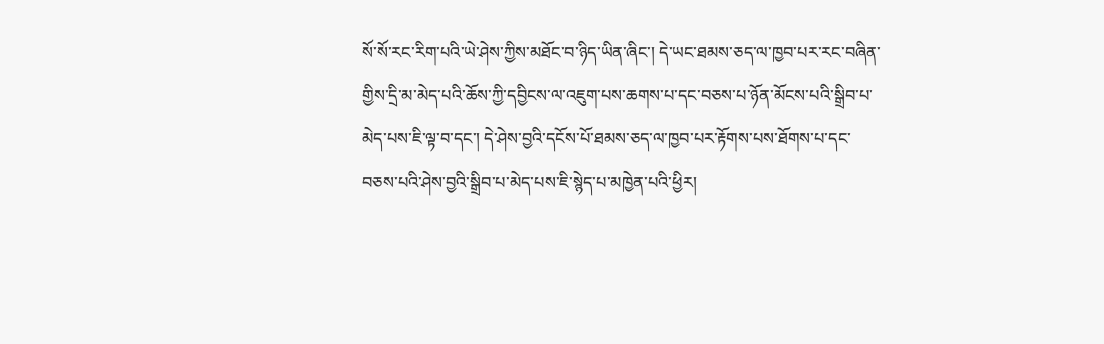སོ་སོ་རང་རིག་པའི་ཡེ་ཤེས་ཀྱིས་མཐོང་བ་ཉིད་ཡིན་ཞིང་། དེ་ཡང་ཐམས་ཅད་ལ་ཁྱབ་པར་རང་བཞིན་གྱིས་དྲི་མ་མེད་པའི་ཆོས་ཀྱི་དབྱིངས་ལ་འཇུག་པས་ཆགས་པ་དང་བཅས་པ་ཉོན་མོངས་པའི་སྒྲིབ་པ་མེད་པས་ཇི་ལྟ་བ་དང་། དེ་ཤེས་བྱའི་དངོས་པོ་ཐམས་ཅད་ལ་ཁྱབ་པར་རྟོགས་པས་ཐོགས་པ་དང་བཅས་པའི་ཤེས་བྱའི་སྒྲིབ་པ་མེད་པས་ཇི་སྙེད་པ་མཁྱེན་པའི་ཕྱིར།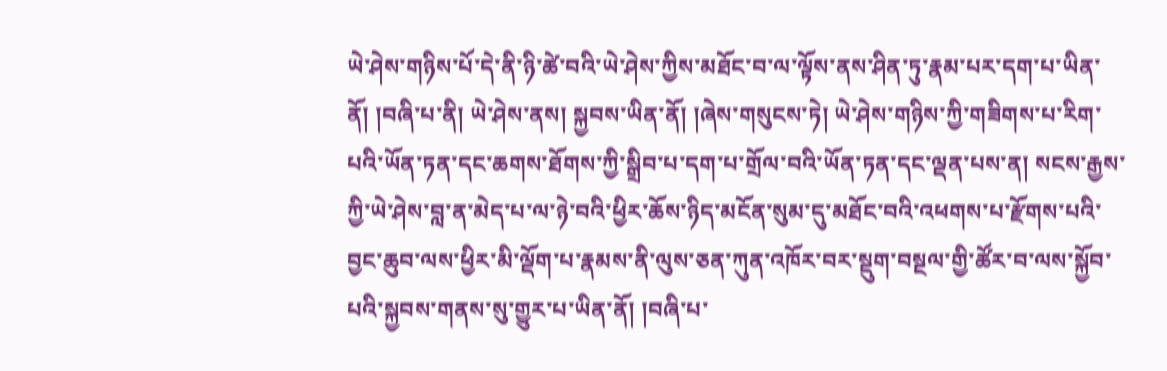ཡེ་ཤེས་གཉིས་པོ་དེ་ནི་ཉི་ཚེ་བའི་ཡེ་ཤེས་ཀྱིས་མཐོང་བ་ལ་ལྟོས་ནས་ཤིན་ཏུ་རྣམ་པར་དག་པ་ཡིན་ནོ། །བཞི་པ་ནི། ཡེ་ཤེས་ནས། སྐྱབས་ཡིན་ནོ། །ཞེས་གསུངས་ཏེ། ཡེ་ཤེས་གཉིས་ཀྱི་གཟིགས་པ་རིག་པའི་ཡོན་ཏན་དང་ཆགས་ཐོགས་ཀྱི་སྒྲིབ་པ་དག་པ་གྲོལ་བའི་ཡོན་ཏན་དང་ལྡན་པས་ན། སངས་རྒྱས་ཀྱི་ཡེ་ཤེས་བླ་ན་མེད་པ་ལ་ཉེ་བའི་ཕྱིར་ཆོས་ཉིད་མངོན་སུམ་དུ་མཐོང་བའི་འཕགས་པ་རྫོགས་པའི་བྱང་ཆུབ་ལས་ཕྱིར་མི་ལྡོག་པ་རྣམས་ནི་ལུས་ཅན་ཀུན་འཁོར་བར་སྡུག་བསྔལ་གྱི་ཚོར་བ་ལས་སྐྱོབ་པའི་སྐྱབས་གནས་སུ་གྱུར་པ་ཡིན་ནོ། །བཞི་པ་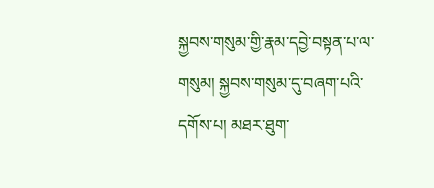སྐྱབས་གསུམ་གྱི་རྣམ་དབྱེ་བསྟན་པ་ལ་གསུམ། སྐྱབས་གསུམ་དུ་བཞག་པའི་དགོས་པ། མཐར་ཐུག་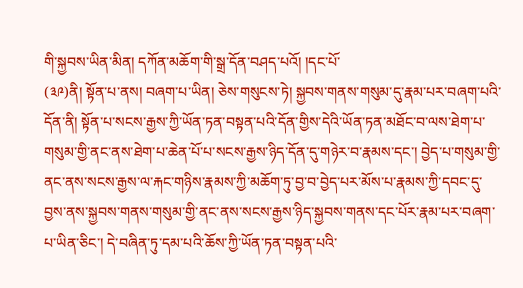གི་སྐྱབས་ཡིན་མིན། དཀོན་མཆོག་གི་སྒྲ་དོན་བཤད་པའོ། །དང་པོ་
(༣༩)ནི། སྟོན་པ་ནས། བཞག་པ་ཡིན། ཅེས་གསུངས་ཏེ། སྐྱབས་གནས་གསུམ་དུ་རྣམ་པར་བཞག་པའི་དོན་ནི། སྟོན་པ་སངས་རྒྱས་ཀྱི་ཡོན་ཏན་བསྟན་པའི་དོན་གྱིས་དེའི་ཡོན་ཏན་མཐོང་བ་ལས་ཐེག་པ་གསུམ་གྱི་ནང་ནས་ཐེག་པ་ཆེན་པོ་པ་སངས་རྒྱས་ཉིད་དོན་དུ་གཉེར་བ་རྣམས་དང་། བྱེད་པ་གསུམ་གྱི་ནང་ནས་སངས་རྒྱས་ལ་རྐང་གཉིས་རྣམས་ཀྱི་མཆོག་ཏུ་བྱ་བ་བྱེད་པར་མོས་པ་རྣམས་ཀྱི་དབང་དུ་བྱས་ནས་སྐྱབས་གནས་གསུམ་གྱི་ནང་ནས་སངས་རྒྱས་ཉིད་སྐྱབས་གནས་དང་པོར་རྣམ་པར་བཞག་པ་ཡིན་ཅིང་། དེ་བཞིན་ཏུ་དམ་པའི་ཆོས་ཀྱི་ཡོན་ཏན་བསྟན་པའི་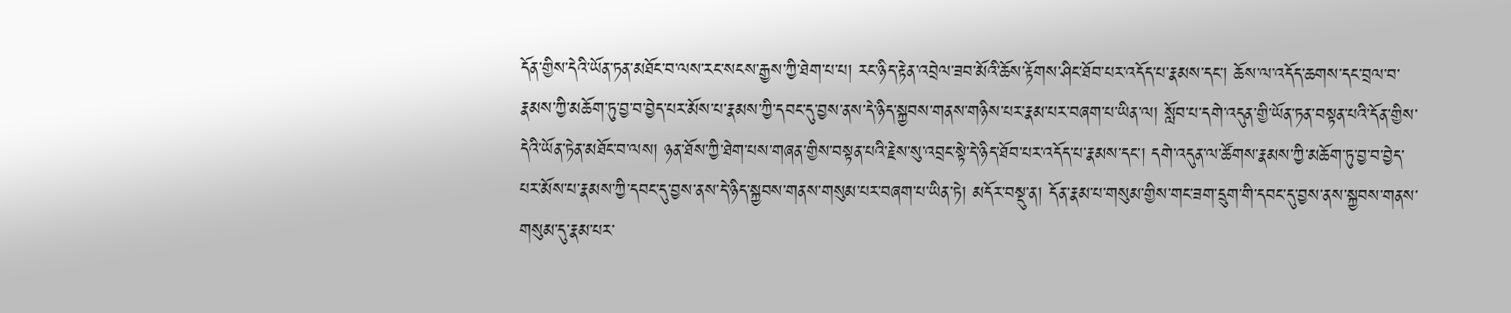དོན་གྱིས་དེའི་ཡོན་ཏན་མཐོང་བ་ལས་རང་སངས་རྒྱས་ཀྱི་ཐེག་པ་པ། རང་ཉིད་རྟེན་འབྲེལ་ཟབ་མོའི་ཆོས་རྟོགས་ཤིང་ཐོབ་པར་འདོད་པ་རྣམས་དང་། ཆོས་ལ་འདོད་ཆགས་དང་བྲལ་བ་རྣམས་ཀྱི་མཆོག་ཏུ་བྱ་བ་བྱེད་པར་མོས་པ་རྣམས་ཀྱི་དབང་དུ་བྱས་ནས་དེ་ཉིད་སྐྱབས་གནས་གཉིས་པར་རྣམ་པར་བཞག་པ་ཡིན་ལ། སློབ་པ་དགེ་འདུན་གྱི་ཡོན་ཏན་བསྟན་པའི་དོན་གྱིས་དེའི་ཡོན་ཏེན་མཐོང་བ་ལས། ཉན་ཐོས་ཀྱི་ཐེག་པས་གཞན་གྱིས་བསྟན་པའི་རྗེས་སུ་འབྲང་སྟེ་དེ་ཉིད་ཐོབ་པར་འདོད་པ་རྣམས་དང་། དགེ་འདུན་ལ་ཚོགས་རྣམས་ཀྱི་མཆོག་ཏུ་བྱ་བ་བྱེད་པར་མོས་པ་རྣམས་ཀྱི་དབང་དུ་བྱས་ནས་དེ་ཉིད་སྐྱབས་གནས་གསུམ་པར་བཞག་པ་ཡིན་ཏེ། མདོར་བསྡུ་ན། དོན་རྣམ་པ་གསུམ་གྱིས་གང་ཟག་དྲུག་གི་དབང་དུ་བྱས་ནས་སྐྱབས་གནས་གསུམ་དུ་རྣམ་པར་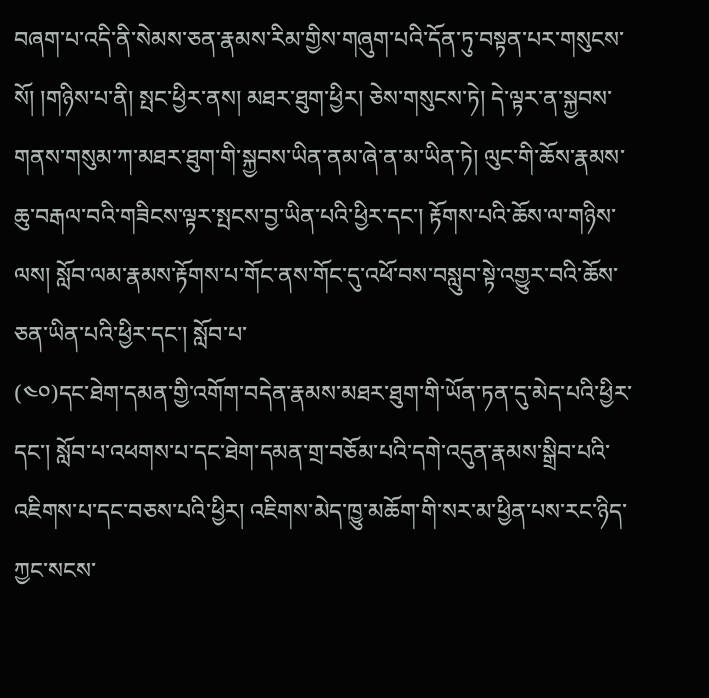བཞག་པ་འདི་ནི་སེམས་ཅན་རྣམས་རིམ་གྱིས་གཞུག་པའི་དོན་ཏུ་བསྟན་པར་གསུངས་སོ། །གཉིས་པ་ནི། སྤང་ཕྱིར་ནས། མཐར་ཐུག་ཕྱིར། ཅེས་གསུངས་ཏེ། དེ་ལྟར་ན་སྐྱབས་གནས་གསུམ་ཀ་མཐར་ཐུག་གི་སྐྱབས་ཡིན་ནམ་ཞེ་ན་མ་ཡིན་ཏེ། ལུང་གི་ཆོས་རྣམས་ཆུ་བརྒལ་བའི་གཟིངས་ལྟར་སྤངས་བྱ་ཡིན་པའི་ཕྱིར་དང་། རྟོགས་པའི་ཆོས་ལ་གཉིས་ལས། སློབ་ལམ་རྣམས་རྟོགས་པ་གོང་ནས་གོང་དུ་འཕོ་བས་བསླུབ་སྟེ་འགྱུར་བའི་ཆོས་ཅན་ཡིན་པའི་ཕྱིར་དང་། སློབ་པ་
(༤༠)དང་ཐེག་དམན་གྱི་འགོག་བདེན་རྣམས་མཐར་ཐུག་གི་ཡོན་ཏན་དུ་མེད་པའི་ཕྱིར་དང་། སློབ་པ་འཕགས་པ་དང་ཐེག་དམན་གྲ་བཅོམ་པའི་དགེ་འདུན་རྣམས་སྒྲིབ་པའི་འཇིགས་པ་དང་བཅས་པའི་ཕྱིར། འཇིགས་མེད་ཁྱུ་མཆོག་གི་སར་མ་ཕྱིན་པས་རང་ཉིད་ཀྱང་སངས་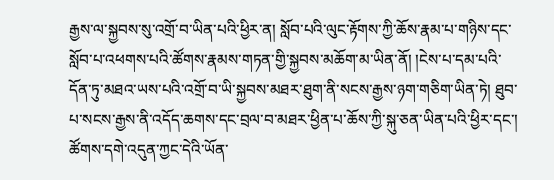རྒྱས་ལ་སྐྱབས་སུ་འགྲོ་བ་ཡིན་པའི་ཕྱིར་ན། སློབ་པའི་ལུང་རྟོགས་ཀྱི་ཆོས་རྣམ་པ་གཉིས་དང་སློབ་པ་འཕགས་པའི་ཚོགས་རྣམས་གཏན་གྱི་སྐྱབས་མཆོག་མ་ཡིན་ནོ། །ངེས་པ་དམ་པའི་དོན་ཏུ་མཐའ་ཡས་པའི་འགྲོ་བ་ཡི་སྐྱབས་མཐར་ཐུག་ནི་སངས་རྒྱས་ཉག་གཅིག་ཡིན་ཏེ། ཐུབ་པ་སངས་རྒྱས་ནི་འདོད་ཆགས་དང་བྲལ་བ་མཐར་ཕྱིན་པ་ཆོས་ཀྱི་སྐུ་ཅན་ཡིན་པའི་ཕྱིར་དང་། ཚོགས་དགེ་འདུན་ཀྱང་དེའི་ཡོན་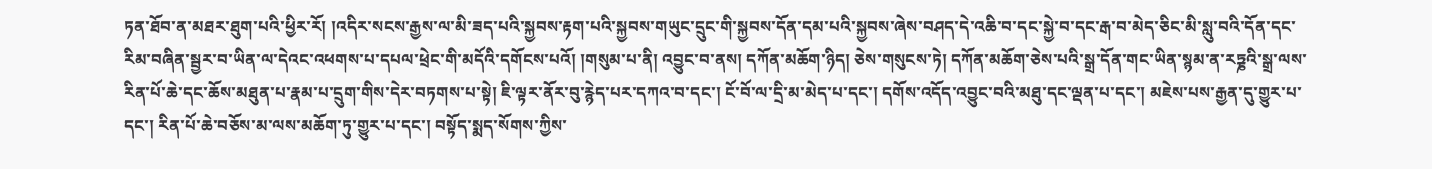ཏན་ཐོབ་ན་མཐར་ཐུག་པའི་ཕྱིར་རོ། །འདིར་སངས་རྒྱས་ལ་མི་ཟད་པའི་སྐྱབས་རྟག་པའི་སྐྱབས་གཡུང་དྲུང་གི་སྐྱབས་དོན་དམ་པའི་སྐྱབས་ཞེས་བཤད་དེ་འཆི་བ་དང་སྐྱེ་བ་དང་རྒ་བ་མེད་ཅིང་མི་སླུ་བའི་དོན་དང་རིམ་བཞིན་སྦྱར་བ་ཡིན་ལ་དེའང་འཕགས་པ་དཔལ་ཕྲེང་གི་མདོའི་དགོངས་པའོ། །གསུམ་པ་ནི། འབྱུང་བ་ནས། དཀོན་མཆོག་ཉིད། ཅེས་གསུངས་ཏེ། དཀོན་མཆོག་ཅེས་པའི་སྒྲ་དོན་གང་ཡིན་སྙམ་ན་རཏྞའི་སྒྲ་ལས་རིན་པོ་ཆེ་དང་ཆོས་མཐུན་པ་རྣམ་པ་དྲུག་གིས་དེར་བཏགས་པ་སྟེ། ཇི་ལྟར་ནོར་བུ་རྙེད་པར་དཀའ་བ་དང་། ངོ་བོ་ལ་དྲི་མ་མེད་པ་དང་། དགོས་འདོད་འབྱུང་བའི་མཐུ་དང་ལྡན་པ་དང་། མཇེས་པས་རྒྱན་དུ་གྱུར་པ་དང་། རིན་པོ་ཆེ་བཅོས་མ་ལས་མཆོག་ཏུ་གྱུར་པ་དང་། བསྟོད་སྨད་སོགས་ཀྱིས་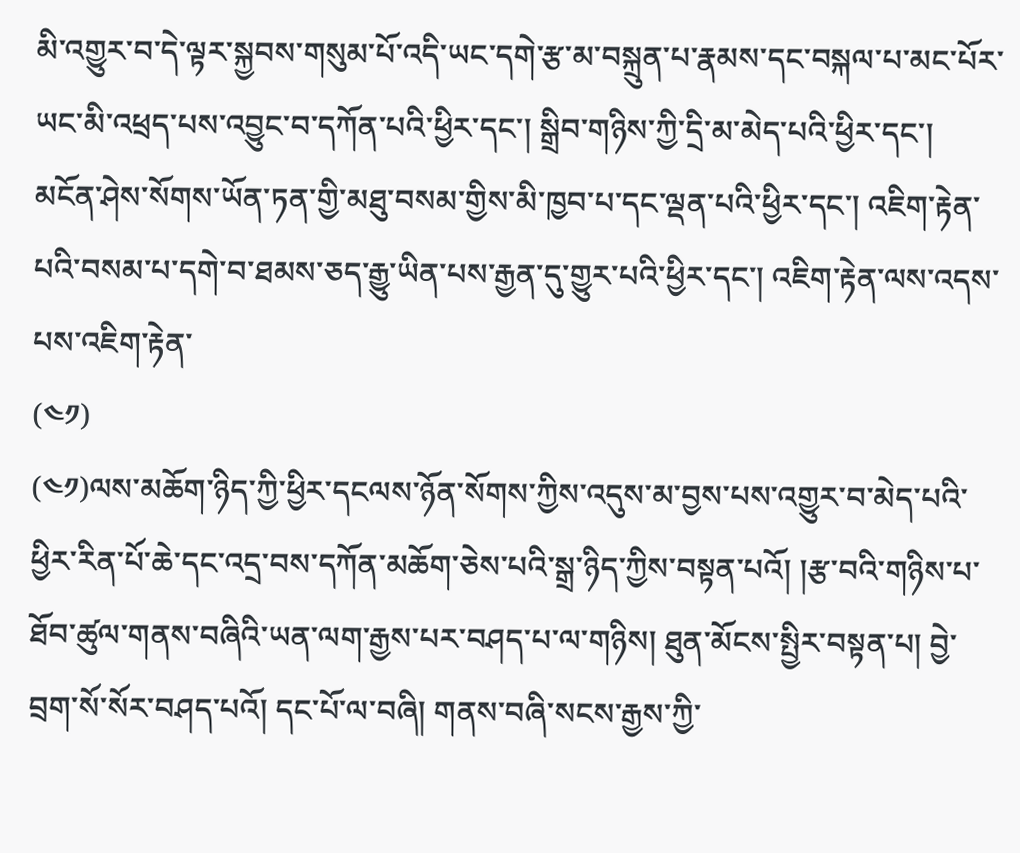མི་འགྱུར་བ་དེ་ལྟར་སྐྱབས་གསུམ་པོ་འདི་ཡང་དགེ་རྩ་མ་བསྐྲུན་པ་རྣམས་དང་བསྐལ་པ་མང་པོར་ཡང་མི་འཕྲད་པས་འབྱུང་བ་དཀོན་པའི་ཕྱིར་དང་། སྒྲིབ་གཉིས་ཀྱི་དྲི་མ་མེད་པའི་ཕྱིར་དང་། མངོན་ཤེས་སོགས་ཡོན་ཏན་གྱི་མཐུ་བསམ་གྱིས་མི་ཁྱབ་པ་དང་ལྡན་པའི་ཕྱིར་དང་། འཇིག་རྟེན་པའི་བསམ་པ་དགེ་བ་ཐམས་ཅད་རྒྱུ་ཡིན་པས་རྒྱན་དུ་གྱུར་པའི་ཕྱིར་དང་། འཇིག་རྟེན་ལས་འདས་པས་འཇིག་རྟེན་
(༤༡)
(༤༡)ལས་མཆོག་ཉིད་ཀྱི་ཕྱིར་དངལས་ཉོན་སོགས་ཀྱིས་འདུས་མ་བྱས་པས་འགྱུར་བ་མེད་པའི་ཕྱིར་རིན་པོ་ཆེ་དང་འདྲ་བས་དཀོན་མཆོག་ཅེས་པའི་སྒྲ་ཉིད་ཀྱིས་བསྟན་པའོ། །རྩ་བའི་གཉིས་པ་ཐོབ་ཚུལ་གནས་བཞིའི་ཡན་ལག་རྒྱས་པར་བཤད་པ་ལ་གཉིས། ཐུན་མོངས་སྤྱིར་བསྟན་པ། བྱེ་བྲག་སོ་སོར་བཤད་པའོ། དང་པོ་ལ་བཞི། གནས་བཞི་སངས་རྒྱས་ཀྱི་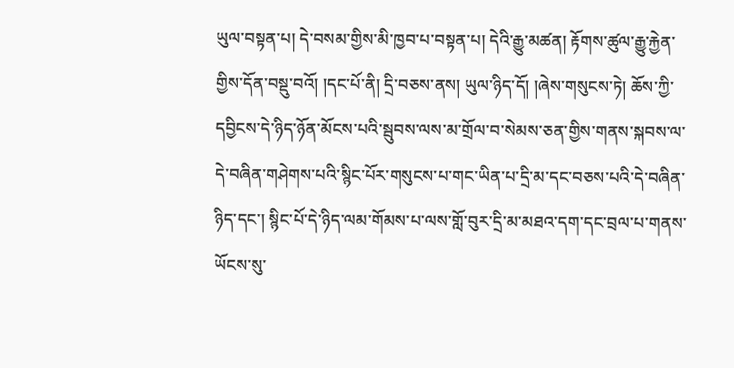ཡུལ་བསྟན་པ། དེ་བསམ་གྱིས་མི་ཁྱབ་པ་བསྟན་པ། དེའི་རྒྱུ་མཚན། རྟོགས་ཚུལ་རྒྱུ་རྐྱེན་གྱིས་དོན་བསྡུ་བའོ། །དང་པོ་ནི། དྲི་བཅས་ནས། ཡུལ་ཉིད་དོ། །ཞེས་གསུངས་ཏེ། ཆོས་ཀྱི་དབྱིངས་དེ་ཉིད་ཉོན་མོངས་པའི་སྦུབས་ལས་མ་གྲོལ་བ་སེམས་ཅན་གྱིས་གནས་སྐབས་ལ་དེ་བཞིན་གཤེགས་པའི་སྙིང་པོར་གསུངས་པ་གང་ཡིན་པ་དྲི་མ་དང་བཅས་པའི་དེ་བཞིན་ཉིད་དང་། སྙིང་པོ་དེ་ཉིད་ལམ་གོམས་པ་ལས་གློ་བུར་དྲི་མ་མཐའ་དག་དང་བྲལ་པ་གནས་ཡོངས་སུ་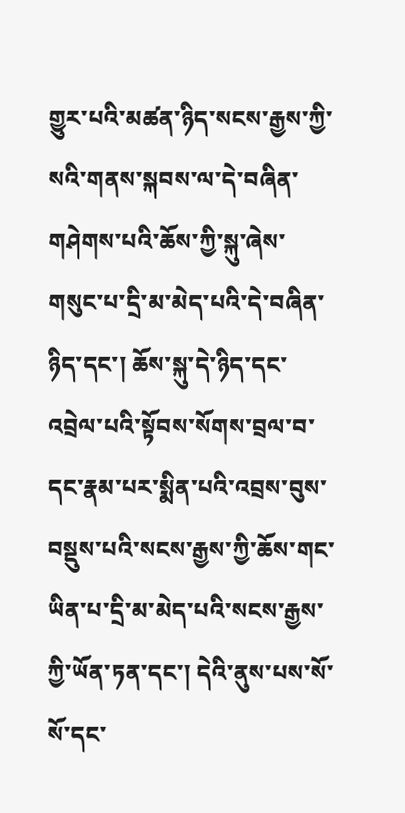གྱུར་པའི་མཚན་ཉིད་སངས་རྒྱས་ཀྱི་སའི་གནས་སྐབས་ལ་དེ་བཞིན་གཤེགས་པའི་ཆོས་ཀྱི་སྐུ་ཞེས་གསུང་པ་དྲི་མ་མེད་པའི་དེ་བཞིན་ཉིད་དང་། ཆོས་སྐུ་དེ་ཉིད་དང་འབྲེལ་པའི་སྟོབས་སོགས་བྲལ་བ་དང་རྣམ་པར་སྨིན་པའི་འབྲས་བུས་བསྡུས་པའི་སངས་རྒྱས་ཀྱི་ཆོས་གང་ཡིན་པ་དྲི་མ་མེད་པའི་སངས་རྒྱས་ཀྱི་ཡོན་ཏན་དང་། དེའི་ནུས་པས་སོ་སོ་དང་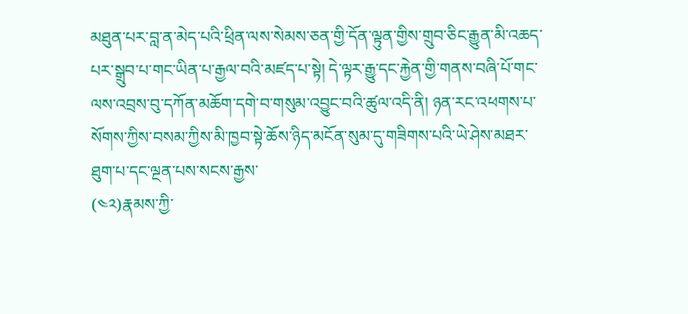མཐུན་པར་བླ་ན་མེད་པའི་ཕྲིན་ལས་སེམས་ཅན་གྱི་དོན་ལྟུན་གྱིས་གྲུབ་ཅིང་རྒྱུན་མི་འཆད་པར་སྒྲུབ་པ་གང་ཡིན་པ་རྒྱལ་བའི་མཛད་པ་སྟེ། དེ་ལྟར་རྒྱུ་དང་རྐྱེན་གྱི་གནས་བཞི་པོ་གང་ལས་འབྲས་བུ་དཀོན་མཆོག་དགེ་བ་གསུམ་འབྱུང་བའི་ཚུལ་འདི་ནི། ཉན་རང་འཕགས་པ་སོགས་ཀྱིས་བསམ་ཀྱིས་མི་ཁྱབ་སྟེ་ཆོས་ཉིད་མངོན་སུམ་དུ་གཟིགས་པའི་ཡེ་ཤེས་མཐར་ཐུག་པ་དང་ལྔན་པས་སངས་རྒྱས་
(༤༢)རྣམས་ཀྱི་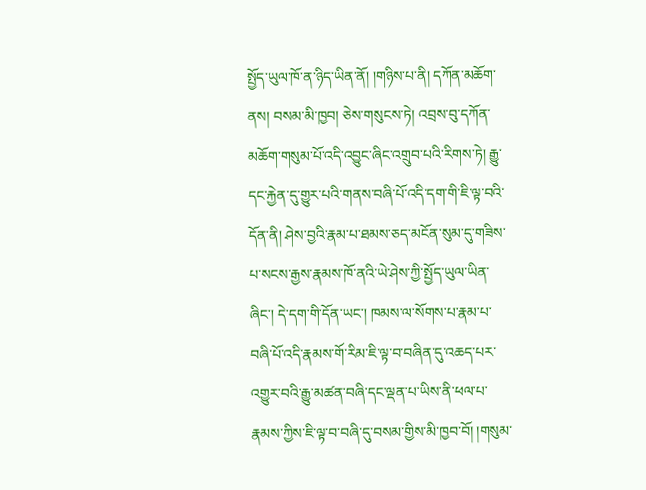སྤྱོད་ཡུལ་ཁོ་ན་ཉིད་ཡིན་ནོ། །གཉིས་པ་ནི། དཀོན་མཆོག་ནས། བསམ་མི་ཁྱབ། ཅེས་གསུངས་ཏེ། འབྲས་བུ་དཀོན་མཆོག་གསུམ་པོ་འདི་འབྱུང་ཞིང་འགྲུབ་པའི་རིགས་ཏེ། རྒྱུ་དང་རྐྱེན་དུ་གྱུར་པའི་གནས་བཞི་པོ་འདི་དག་གི་ཇི་ལྟ་བའི་དོན་ནི། ཤེས་བྱའི་རྣམ་པ་ཐམས་ཅད་མངོན་སུམ་དུ་གཟིས་པ་སངས་རྒྱས་རྣམས་ཁོ་ནའི་ཡེ་ཤེས་ཀྱི་སྤྱོད་ཡུལ་ཡིན་ཞིང་། དེ་དག་གི་དོན་ཡང་། ཁམས་ལ་སོགས་པ་རྣམ་པ་བཞི་པོ་འདི་རྣམས་གོ་རིམ་ཇི་ལྟ་བ་བཞིན་དུ་འཆད་པར་འགྱུར་བའི་རྒྱུ་མཚན་བཞི་དང་ལྡན་པ་ཡིས་ནི་ཕལ་པ་རྣམས་ཀྱིས་ཇི་ལྟ་བ་བཞི་དུ་བསམ་གྱིས་མི་ཁྱབ་བོ། །གསུམ་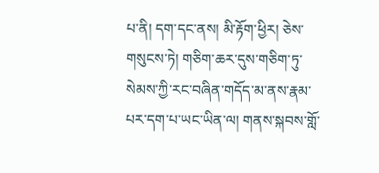པ་ནི། དག་དང་ནས། མི་རྟོག་ཕྱིར། ཅེས་གསུངས་ཏེ། གཅིག་ཆར་དུས་གཅིག་ཏུ་སེམས་ཀྱི་རང་བཞིན་གདོད་མ་ནས་རྣམ་པར་དག་པ་ཡང་ཡིན་ལ། གནས་སྐབས་གློ་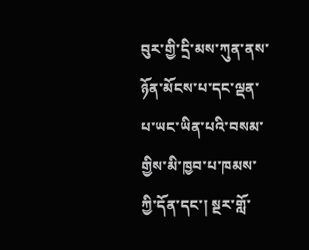བུར་གྱི་དྲི་མས་ཀུན་ནས་ཉོན་མོངས་པ་དང་ལྡན་པ་ཡང་ཡིན་པའི་བསམ་གྱིས་མི་ཁྱབ་པ་ཁམས་ཀྱི་དོན་དང་། སྔར་གློ་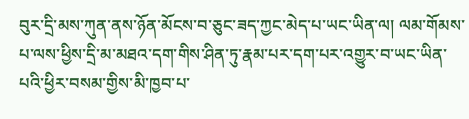བུར་དྲི་མས་ཀུན་ནས་ཉོན་མོངས་བ་ཅུང་ཟད་ཀྱང་མེད་པ་ཡང་ཡིན་ལ། ལམ་གོམས་པ་ལས་ཕྱིས་དྲི་མ་མཐའ་དག་གིས་ཤིན་ཏུ་རྣམ་པར་དག་པར་འགྱུར་བ་ཡང་ཡིན་པའི་ཕྱིར་བསམ་གྱིས་མི་ཁྱབ་པ་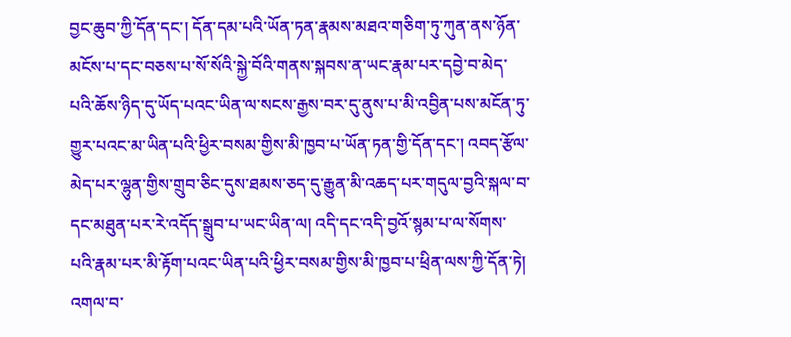བྱང་ཆུབ་ཀྱི་དོན་དང་། དོན་དམ་པའི་ཡོན་ཏན་རྣམས་མཐའ་གཅིག་ཏུ་ཀུན་ནས་ཉོན་མངོས་པ་དང་བཅས་པ་སོ་སོའི་སྐྱེ་བོའི་གནས་སྐབས་ན་ཡང་རྣམ་པར་དབྱེ་བ་མེད་པའི་ཆོས་ཉིད་དུ་ཡོད་པའང་ཡིན་ལ་སངས་རྒྱས་བར་དུ་ནུས་པ་མི་འབྱིན་པས་མངོན་ཏུ་གྱུར་པའང་མ་ཡིན་པའི་ཕྱིར་བསམ་གྱིས་མི་ཁྱབ་པ་ཡོན་ཏན་གྱི་དོན་དང་། འབད་རྩོལ་མེད་པར་ལྷུན་གྱིས་གྲུབ་ཅིང་དུས་ཐམས་ཅད་དུ་རྒྱུན་མི་འཆད་པར་གདུལ་བྱའི་སྐལ་བ་དང་མཐུན་པར་རེ་འདོད་སྒྲུབ་པ་ཡང་ཡིན་ལ། འདི་དང་འདི་བྱའོ་སྙམ་པ་ལ་སོགས་པའི་རྣམ་པར་མི་རྟོག་པའང་ཡིན་པའི་ཕྱིར་བསམ་གྱིས་མི་ཁྱབ་པ་ཕྲིན་ལས་ཀྱི་དོན་ཏེ། འགལ་བ་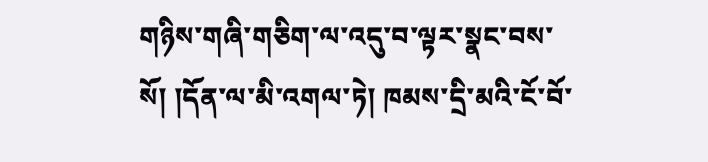གཉིས་གཞི་གཅིག་ལ་འདུ་བ་ལྟར་སྣང་བས་སོ། །དོན་ལ་མི་འགལ་ཏེ། ཁམས་དྲི་མའི་ངོ་བོ་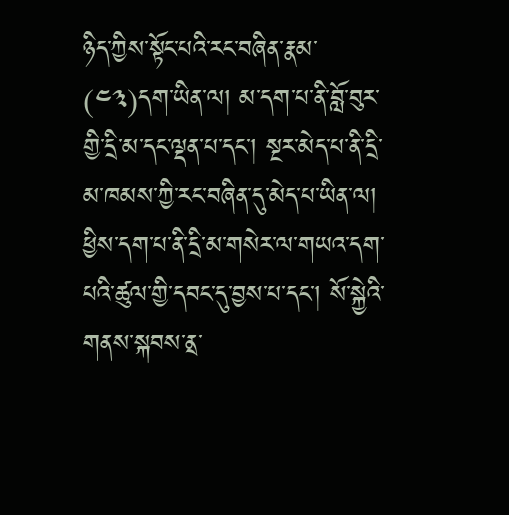ཉིད་ཀྱིས་སྟོང་པའི་རང་བཞིན་རྣམ་
(༤༣)དག་ཡིན་ལ། མ་དག་པ་ནི་བློ་བུར་གྱི་དྲི་མ་དང་ལྡན་པ་དང་། སྔར་མེད་པ་ནི་དྲི་མ་ཁམས་ཀྱི་རང་བཞིན་དུ་མེད་པ་ཡིན་ལ། ཕྱིས་དག་པ་ནི་དྲི་མ་གསེར་ལ་གཡའ་དག་པའི་ཚུལ་གྱི་དབང་དུ་བྱས་པ་དང་། སོ་སྐྱེའི་གནས་སྐབས་ནྲ་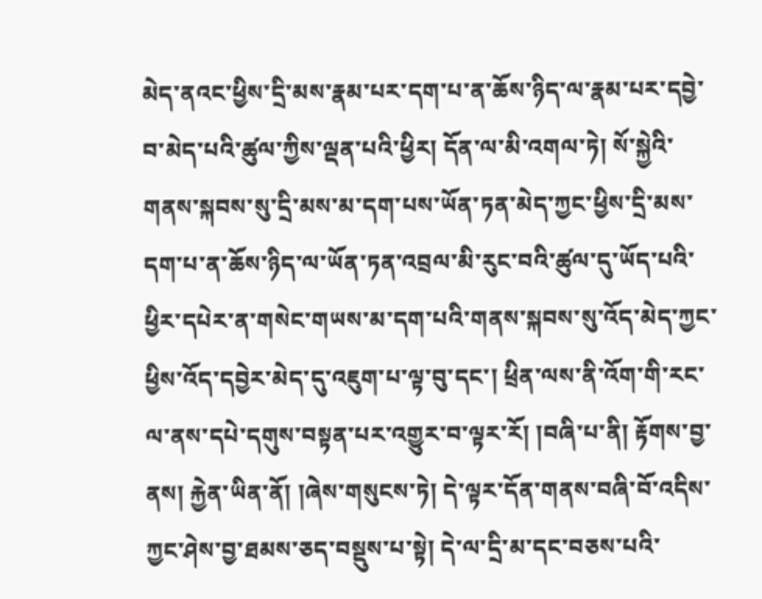མེད་ནའང་ཕྱིས་དྲི་མས་རྣམ་པར་དག་པ་ན་ཆོས་ཉིད་ལ་རྣམ་པར་དབྱེ་བ་མེད་པའི་ཚུལ་ཀྱིས་ལྡན་པའི་ཕྱིར། དོན་ལ་མི་འགལ་ཏེ། སོ་སྐྱེའི་གནས་སྐབས་སུ་དྲི་མས་མ་དག་པས་ཡོན་ཏན་མེད་ཀྱང་ཕྱིས་དྲི་མས་དག་པ་ན་ཆོས་ཉིད་ལ་ཡོན་ཏན་འབྲལ་མི་རུང་བའི་ཚུལ་དུ་ཡོད་པའི་ཕྱིར་དཔེར་ན་གསེང་གཡས་མ་དག་པའི་གནས་སྐབས་སུ་འོད་མེད་ཀྱང་ཕྱིས་འོད་དབྱེར་མེད་དུ་འཇུག་པ་ལྟ་བུ་དང་། ཕྲིན་ལས་ནི་འོག་གི་རང་ལ་ནས་དཔེ་དགུས་བསྟན་པར་འགྱུར་བ་ལྟར་རོ། །བཞི་པ་ནི། རྟོགས་བྱ་ནས། རྐྱེན་ཡིན་ནོ། །ཞེས་གསུངས་ཏེ། དེ་ལྟར་དོན་གནས་བཞི་བོ་འདིས་ཀྱང་ཤེས་བྱ་ཐམས་ཅད་བསྡུས་པ་སྟེ། དེ་ལ་དྲི་མ་དང་བཅས་པའི་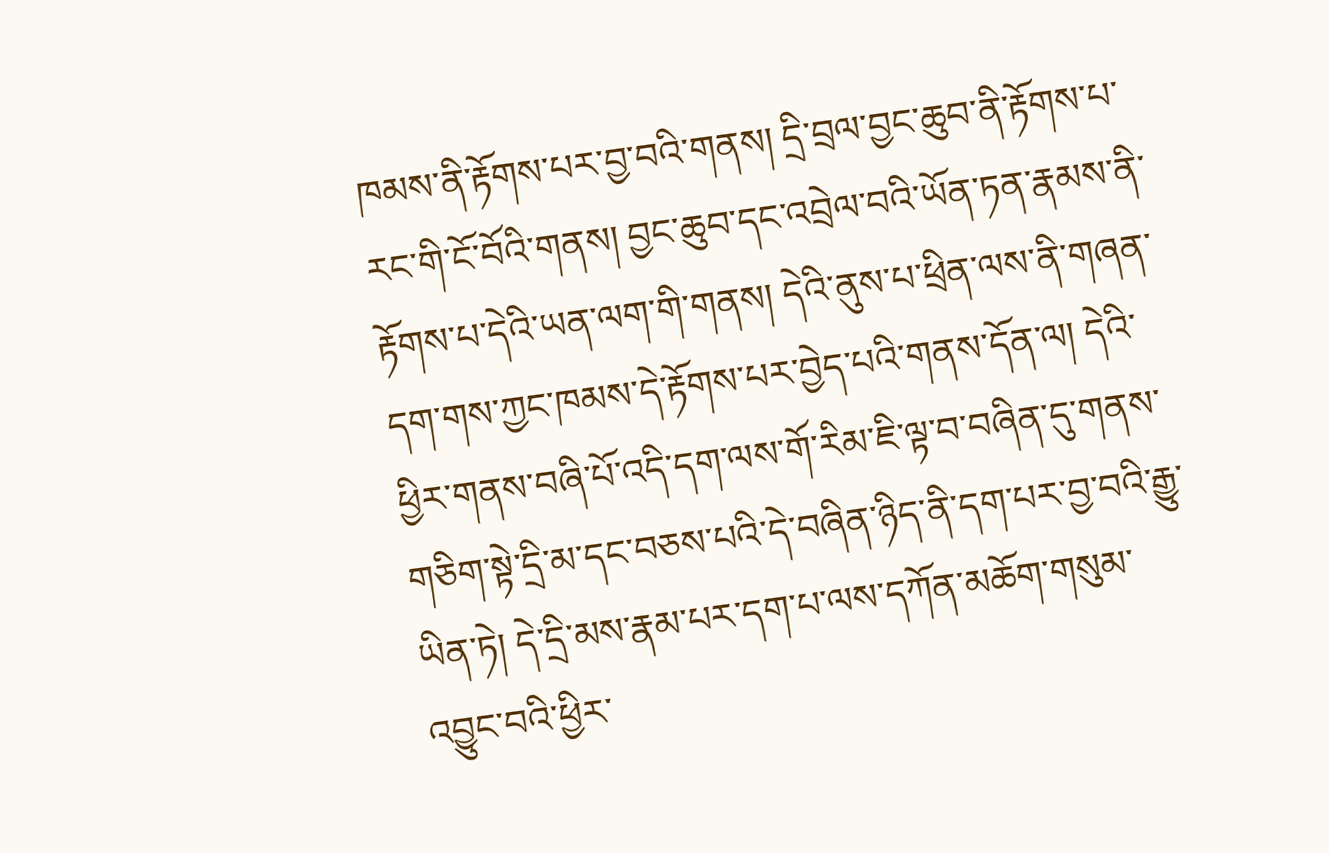ཁམས་ནི་རྟོགས་པར་བྱ་བའི་གནས། དྲི་བྲལ་བྱང་ཆུབ་ནི་རྟོགས་པ་རང་གི་ངོ་བོའི་གནས། བྱང་ཆུབ་དང་འབྲེལ་བའི་ཡོན་ཏན་རྣམས་ནི་རྟོགས་པ་དེའི་ཡན་ལག་གི་གནས། དེའི་ནུས་པ་ཕྲིན་ལས་ནི་གཞན་དག་གས་ཀྱང་ཁམས་དེ་རྟོགས་པར་བྱེད་པའི་གནས་དོན་ལ། དེའི་ཕྱིར་གནས་བཞི་པོ་འདི་དག་ལས་གོ་རིམ་ཇི་ལྟ་བ་བཞིན་དུ་གནས་གཅིག་སྟེ་དྲི་མ་དང་བཅས་པའི་དེ་བཞིན་ཉིད་ནི་དག་པར་བྱ་བའི་རྒྱུ་ཡིན་ཏེ། དེ་དྲི་མས་རྣམ་པར་དག་པ་ལས་དཀོན་མཆོག་གསུམ་འབྱུང་བའི་ཕྱིར་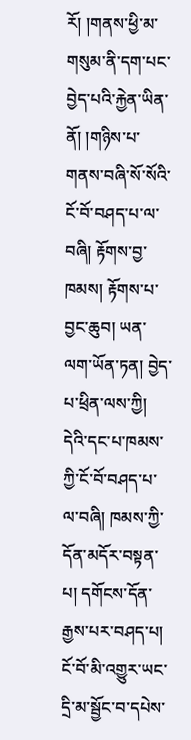རོ། །གནས་ཕྱི་མ་གསུམ་ནི་དག་པང་བྱེད་པའི་རྐྱེན་ཡིན་ནོ། །གཉིས་པ་གནས་བཞི་སོ་སོའི་ངོ་བོ་བཤད་པ་ལ་བཞི། རྟོགས་བྱ་ཁམས། རྟོགས་པ་བྱང་ཆུབ། ཡན་ལག་ཡོན་ཏན། བྱེད་པ་ཕྲིན་ལས་ཀྱི། དེའི་དང་པ་ཁམས་ཀྱི་ངོ་བོ་བཤད་པ་ལ་བཞི། ཁམས་ཀྱི་དོན་མདོར་བསྟན་པ། དགོངས་དོན་རྒྱས་པར་བཤད་པ། ངོ་བོ་མི་འགྱུར་ཡང་དྲི་མ་སྦྱོང་བ་དཔེས་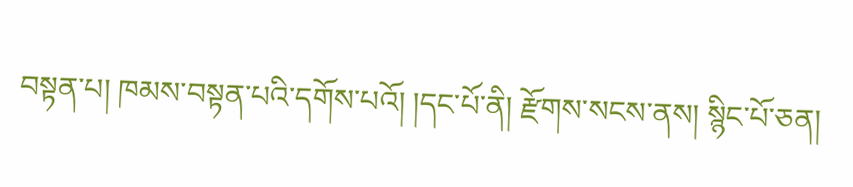བསྟན་པ། ཁམས་བསྟན་པའི་དགོས་པའོ། །དང་པོ་ནི། རྫོགས་སངས་ནས། སྙིང་པོ་ཅན།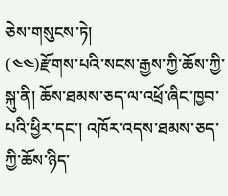ཅེས་གསུངས་ཏེ།
(༤༤)རྫོགས་པའི་སངས་རྒྱས་ཀྱི་ཆོས་ཀྱི་སྐུ་ནི། ཆོས་ཐམས་ཅད་ལ་འཕྲོ་ཞིང་ཁྱབ་པའི་ཕྱིར་དང་། འཁོར་འདས་ཐམས་ཅད་ཀྱི་ཆོས་ཉིད་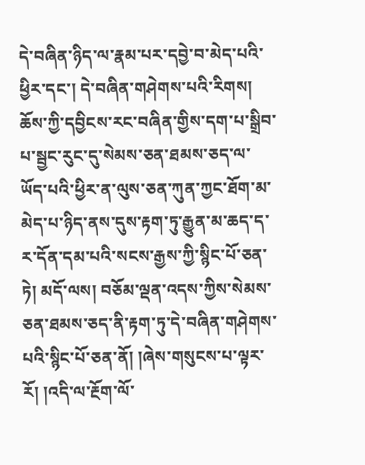དེ་བཞིན་ཉིད་ལ་རྣམ་པར་དབྱེ་བ་མེད་པའི་ཕྱིར་དང་། དེ་བཞིན་གཤེགས་པའི་རིགས། ཆོས་ཀྱི་དབྱིངས་རང་བཞིན་གྱིས་དག་པ་སྒྲིབ་པ་སྦྱང་རུང་དུ་སེམས་ཅན་ཐམས་ཅད་ལ་ཡོད་པའི་ཕྱིར་ན་ལུས་ཅན་ཀུན་ཀྱང་ཐོག་མ་མེད་པ་ཉིད་ནས་དུས་རྟག་ཏུ་རྒྱུན་མ་ཆད་ད་ར་དོན་དམ་པའི་སངས་རྒྱས་ཀྱི་སྙིང་པོ་ཅན་ཏེ། མདོ་ལས། བཅོམ་ལྡན་འདས་ཀྱིས་སེམས་ཅན་ཐམས་ཅད་ནི་རྟག་ཏུ་དེ་བཞིན་གཤེགས་པའི་སྙིང་པོ་ཅན་ནོ། །ཞེས་གསུངས་པ་ལྟར་རོ། །འདི་ལ་རྔོག་ལོ་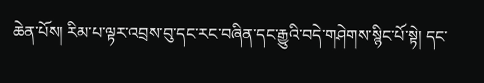ཆེན་པོས། རིམ་པ་ལྟར་འབྲས་བུ་དང་རང་བཞིན་དང་རྒྱུའི་བདེ་གཤེགས་སྙིང་པོ་སྟེ། དང་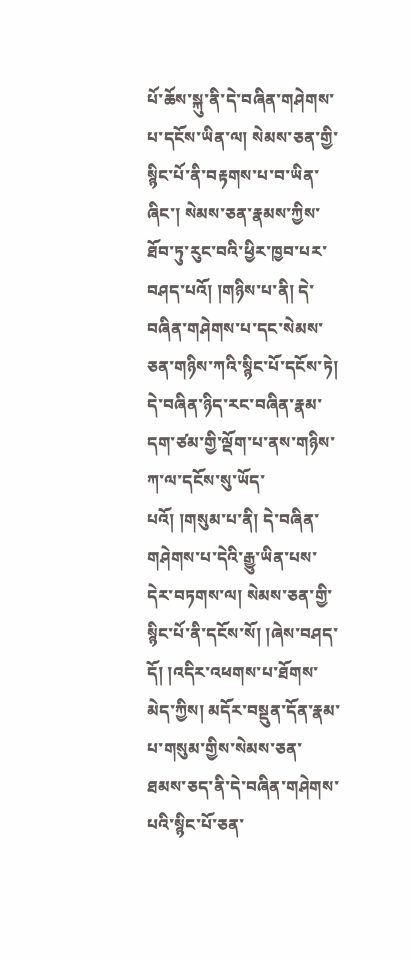པོ་ཆོས་སྐུ་ནི་དེ་བཞིན་གཤེགས་པ་དངོས་ཡིན་ལ། སེམས་ཅན་གྱི་སྙིང་པོ་ནི་བརྟགས་པ་བ་ཡིན་ཞིང་། སེམས་ཅན་རྣམས་ཀྱིས་ཐོབ་ཏུ་རུང་བའི་ཕྱིར་ཁྱབ་པར་བཤད་པའོ། །གཉིས་པ་ནི། དེ་བཞིན་གཤེགས་པ་དང་སེམས་ཅན་གཉིས་ཀའི་སྙིང་པོ་དངོས་ཏེ། དེ་བཞིན་ཉིད་རང་བཞིན་རྣམ་དག་ཙམ་གྱི་ལྡོག་པ་ནས་གཉིས་ཀ་ལ་དངོས་སུ་ཡོད་པའོ། །གསུམ་པ་ནི། དེ་བཞིན་གཤེགས་པ་དེའི་རྒྱུ་ཡིན་པས་དེར་བཏགས་ལ། སེམས་ཅན་གྱི་སྙིང་པོ་ནི་དངོས་སོ། །ཞེས་བཤད་དོ། །འདིར་འཕགས་པ་ཐོགས་མེད་ཀྱིས། མདོར་བསྡུན་དོན་རྣམ་པ་གསུམ་གྱིས་སེམས་ཅན་ཐམས་ཅད་ནི་དེ་བཞིན་གཤེགས་པའི་སྙིང་པོ་ཅན་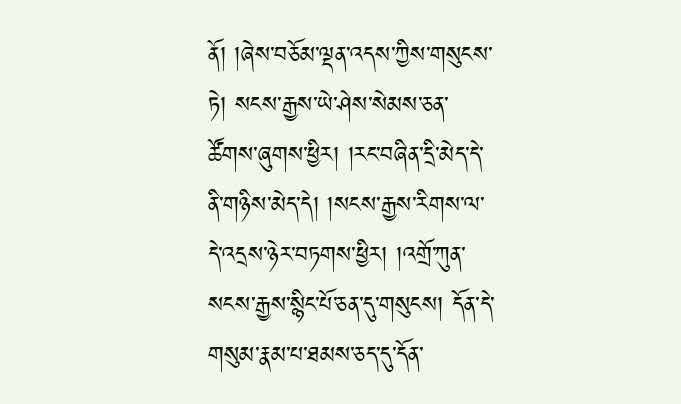ནོ། །ཞེས་བཅོམ་ལྡན་འདས་ཀྱིས་གསུངས་ཏེ། སངས་རྒྱས་ཡེ་ཤེས་སེམས་ཅན་ཚོགས་ཞུགས་ཕྱིར། །རང་བཞིན་དྲི་མེད་དེ་ནི་གཉིས་མེད་དེ། །སངས་རྒྱས་རིགས་ལ་དེ་འདྲས་ཉེར་བཏགས་ཕྱིར། །འགྲོ་ཀུན་སངས་རྒྱས་སྙིང་པོ་ཅན་དུ་གསུངས། དོན་དེ་གསུམ་རྣམ་པ་ཐམས་ཅད་དུ་དོན་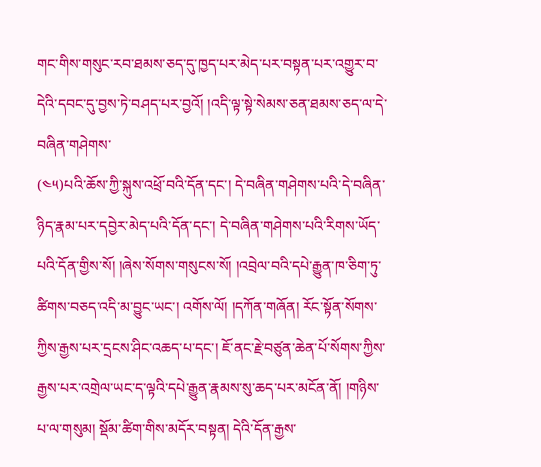གང་གིས་གསུང་རབ་ཐམས་ཅད་དུ་ཁྱད་པར་མེད་པར་བསྟན་པར་འགྱུར་བ་དེའི་དབང་དུ་བྱས་ཏེ་བཤད་པར་བྱའོ། །འདི་ལྟ་སྟེ་སེམས་ཅན་ཐམས་ཅད་ལ་དེ་བཞིན་གཤེགས་
(༤༥)པའི་ཆོས་ཀྱི་སྐུས་འཕྲོ་བའི་དོན་དང་། དེ་བཞིན་གཤེགས་པའི་དེ་བཞིན་ཉིད་རྣམ་པར་དབྱེར་མེད་པའི་དོན་དང་། དེ་བཞིན་གཤེགས་པའི་རིགས་ཡོད་པའི་དོན་གྱིས་སོ། །ཞེས་སོགས་གསུངས་སོ། །འབྲེལ་བའི་དཔེ་རྒྱུན་ཁ་ཅིག་ཏུ་ཚིགས་བཅད་འདི་མ་བྱུང་ཡང་། འགོས་ལོ། །དཀོན་གཞོན། རོང་སྟོན་སོགས་ཀྱིས་རྒྱས་པར་དྲངས་ཤིང་འཆད་པ་དང་། ཇོ་ནང་རྗེ་བཙུན་ཆེན་པོ་སོགས་ཀྱིས་རྒྱས་པར་འགྲེལ་ཡང་ད་ལྟའི་དཔེ་རྒྱུན་རྣམས་སུ་ཆད་པར་མངོན་ནོ། །གཉིས་པ་ལ་གསུམ། སྡོམ་ཚིག་གིས་མདོར་བསྟན། དེའི་དོན་རྒྱས་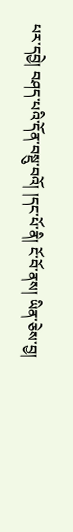པར་དབྱེ། བཤད་པའི་དོན་བསྡུ་བའོ། །དང་པོ་ནི། ངོ་བོ་ནས། ཡིན་ཅེས་བྱ།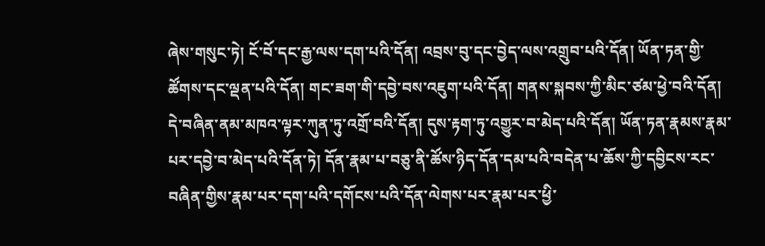ཞེས་གསུང་ཏེ། ངོ་བོ་དང་རྒྱ་ལས་དག་པའི་དོན། འབྲས་བུ་དང་བྱེད་ལས་འགྲུབ་པའི་དོན། ཡོན་ཏན་གྱི་ཚོགས་དང་ལྡན་པའི་དོན། གང་ཟག་གི་དབྱེ་བས་འཇུག་པའི་དོན། གནས་སྐབས་ཀྱི་མིང་ཙམ་ཕྱེ་བའི་དོན། དེ་བཞིན་ནམ་མཁའ་ལྟར་ཀུན་ཏུ་འགྲོ་བའི་དོན། དུས་རྟག་ཏུ་འགྱུར་བ་མེད་པའི་དོན། ཡོན་ཏན་རྣམས་རྣམ་པར་དབྱེ་བ་མེད་པའི་དོན་ཏེ། དོན་རྣམ་པ་བཅུ་ནི་ཚོས་ཉིད་དོན་དམ་པའི་བདེན་པ་ཆོས་ཀྱི་དབྱིངས་རང་བཞིན་གྱིས་རྣམ་པར་དག་པའི་དགོངས་པའི་དོན་ལེགས་པར་རྣམ་པར་ཕྱི་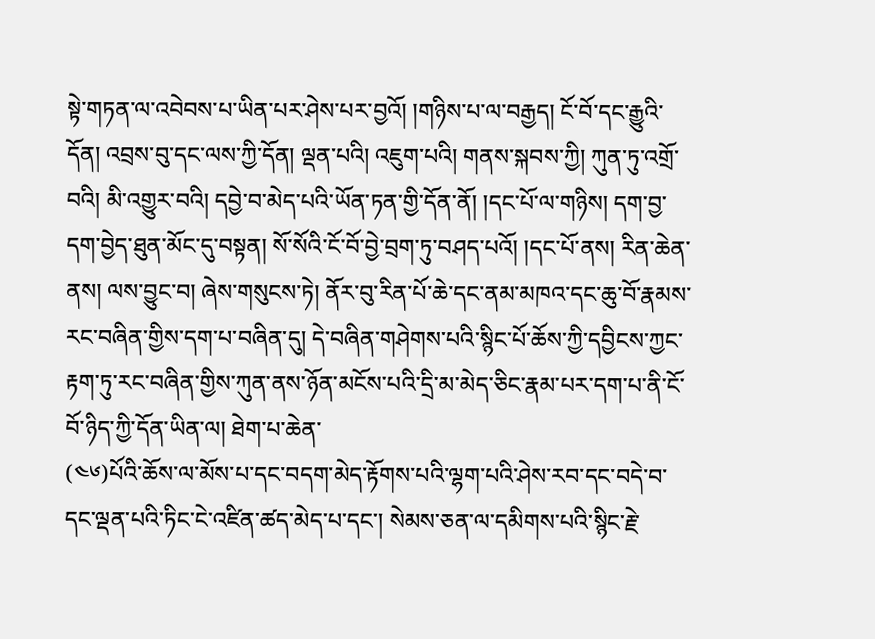སྟེ་གཏན་ལ་འབེབས་པ་ཡིན་པར་ཤེས་པར་བྱའོ། །གཉིས་པ་ལ་བརྒྱད། ངོ་བོ་དང་རྒྱུའི་དོན། འབྲས་བུ་དང་ལས་ཀྱི་དོན། ལྡན་པའི། འཇུག་པའི། གནས་སྐབས་ཀྱི། ཀུན་ཏུ་འགྲོ་བའི། མི་འགྱུར་བའི། དབྱེ་བ་མེད་པའི་ཡོན་ཏན་གྱི་དོན་ནོ། །དང་པོ་ལ་གཉིས། དག་བྱ་དག་བྱེད་ཐུན་མོང་དུ་བསྟན། སོ་སོའི་ངོ་བོ་བྱེ་བྲག་ཏུ་བཤད་པའོ། །དང་པོ་ནས། རིན་ཆེན་ནས། ལས་བྱུང་བ། ཞེས་གསུངས་ཏེ། ནོར་བུ་རིན་པོ་ཆེ་དང་ནམ་མཁའ་དང་ཆུ་བོ་རྣམས་རང་བཞིན་གྱིས་དག་པ་བཞིན་དུ། དེ་བཞིན་གཤེགས་པའི་སྙིང་པོ་ཆོས་ཀྱི་དབྱིངས་ཀྱང་རྟག་ཏུ་རང་བཞིན་གྱིས་ཀུན་ནས་ཉོན་མངོས་པའི་དྲི་མ་མེད་ཅིང་རྣམ་པར་དག་པ་ནི་ངོ་བོ་ཉིད་ཀྱི་དོན་ཡིན་ལ། ཐེག་པ་ཆེན་
(༤༦)པོའི་ཆོས་ལ་མོས་པ་དང་བདག་མེད་རྟོགས་པའི་ལྷག་པའི་ཤེས་རབ་དང་བདེ་བ་དང་ལྡན་པའི་ཏིང་ངེ་འཛིན་ཚད་མེད་པ་དང་། སེམས་ཅན་ལ་དམིགས་པའི་སྙིང་རྗེ་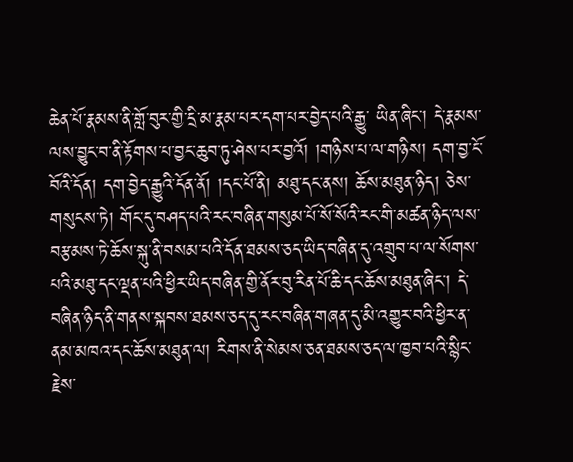ཆེན་པོ་རྣམས་ནི་གློ་བུར་གྱི་དྲི་མ་རྣམ་པར་དག་པར་བྱེད་པའི་རྒྱུ་ ཡིན་ཞིང་། དེ་རྣམས་ལས་བྱུང་བ་ནི་རྟོགས་པ་བྱང་ཆུབ་ཏུ་ཤེས་པར་བྱའོ། །གཉིས་པ་ལ་གཉིས། དག་བྱ་ངོ་བོའི་དོན། དག་བྱེད་རྒྱུའི་དོན་ནོ། །དང་པོ་ནི། མཐུ་དང་ནས། ཆོས་མཐུན་ཉིད། ཅེས་གསུངས་ཏེ། གོང་དུ་བཤད་པའི་རང་བཞིན་གསུམ་པོ་སོ་སོའི་རང་གི་མཚན་ཉིད་ལས་བརྩམས་ཏེ་ཆོས་སྐུ་ནི་བསམ་པའི་དོན་ཐམས་ཅད་ཡིད་བཞིན་དུ་འགྲུབ་པ་ལ་སོགས་པའི་མཐུ་དང་ལྡན་པའི་ཕྱིར་ཡིད་བཞིན་གྱི་ནོར་བུ་རིན་པོ་ཆི་དང་ཆོས་མཐུན་ཞིང་། དེ་བཞིན་ཉིད་ནི་གནས་སྐབས་ཐམས་ཅད་དུ་རང་བཞིན་གཞན་དུ་མི་འགྱུར་བའི་ཕྱིར་ན་ནམ་མཁའ་དང་ཆོས་མཐུན་ལ། རིགས་ནི་སེམས་ཅན་ཐམས་ཅད་ལ་ཁྱབ་པའི་སྙིང་རྗེས་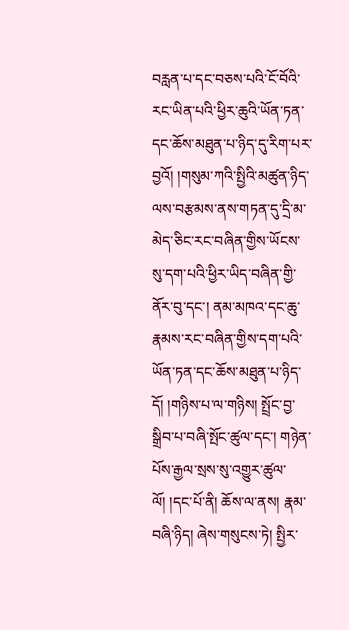བརླན་པ་དང་བཅས་པའི་ངོ་བོའི་རང་ཡིན་པའི་ཕྱིར་ཆུའི་ཡོན་ཏན་དང་ཆོས་མཐུན་པ་ཉིད་དུ་རིག་པར་བྱའོ། །གསུམ་ཀའི་སྤྱིའི་མཚུན་ཉིད་ལས་བརྩམས་ནས་གཏན་དུ་དྲི་མ་མེད་ཅིང་རང་བཞིན་གྱིས་ཡོངས་སུ་དག་པའི་ཕྱིར་ཡིད་བཞིན་གྱི་ནོར་བུ་དང་། ནམ་མཁའ་དང་ཆུ་རྣམས་རང་བཞིན་གྱིས་དག་པའི་ཡོན་ཏན་དང་ཆོས་མཐུན་པ་ཉིད་དོ། །གཉིས་པ་ལ་གཉིས། སྤྲོང་བྱ་སྒྲིབ་པ་བཞི་སྤོང་ཚུལ་དང་། གཉེན་པོས་རྒྱལ་སྲས་སུ་འགྱུར་ཚུལ་ལོ། །དང་པོ་ནི། ཆོས་ལ་ནས། རྣམ་བཞི་ཉིད། ཞེས་གསུངས་ཏེ། སྤྱིར་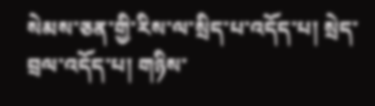སེམས་ཅན་གྱི་རིས་ལ་སྲིད་པ་འདོད་པ། སྲེད་བྲལ་འདོད་པ། གཉིས་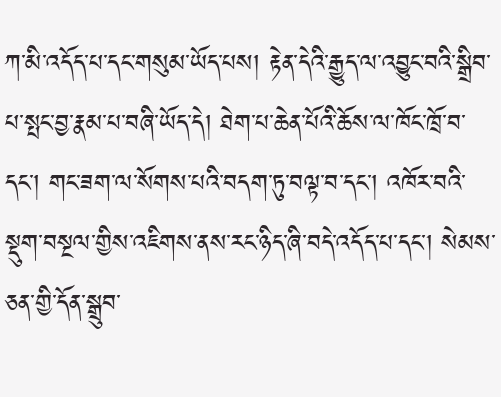ཀ་མི་འདོད་པ་དང་གསུམ་ཡོད་པས། རྟེན་དེའི་རྒྱུད་ལ་འབྱུང་བའི་སྒྲིབ་པ་སྤང་བྱ་རྣམ་པ་བཞི་ཡོད་དེ། ཐེག་པ་ཆེན་པོའི་ཆོས་ལ་ཁོང་ཁྲོ་བ་དང་། གང་ཟག་ལ་སོགས་པའི་བདག་ཏུ་བལྟ་བ་དང་། འཁོར་བའི་སྡུག་བསྔལ་གྱིས་འཇིགས་ནས་རང་ཉིད་ཞི་བདེ་འདོད་པ་དང་། སེམས་ཅན་གྱི་དོན་སྒྲུབ་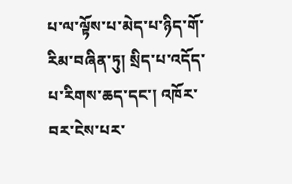པ་ལ་ལྟོས་པ་མེད་པ་ཉིད་གོ་རིམ་བཞིན་ཏུ། སྲིད་པ་འདོད་པ་རིགས་ཆད་དང་། འཁོར་བར་ངེས་པར་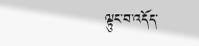ལྟུང་བ་འདོད་